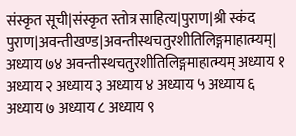संस्कृत सूची|संस्कृत स्तोत्र साहित्य|पुराण|श्री स्कंद पुराण|अवन्तीखण्ड|अवन्तीस्थचतुरशीतिलिङ्गमाहात्म्यम्| अध्याय ७४ अवन्तीस्थचतुरशीतिलिङ्गमाहात्म्यम् अध्याय १ अध्याय २ अध्याय ३ अध्याय ४ अध्याय ५ अध्याय ६ अध्याय ७ अध्याय ८ अध्याय ९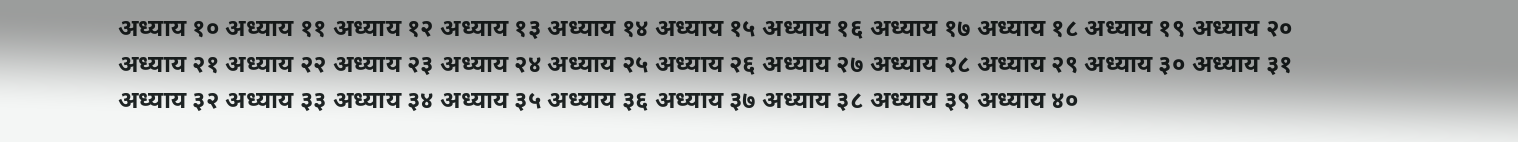अध्याय १० अध्याय ११ अध्याय १२ अध्याय १३ अध्याय १४ अध्याय १५ अध्याय १६ अध्याय १७ अध्याय १८ अध्याय १९ अध्याय २० अध्याय २१ अध्याय २२ अध्याय २३ अध्याय २४ अध्याय २५ अध्याय २६ अध्याय २७ अध्याय २८ अध्याय २९ अध्याय ३० अध्याय ३१ अध्याय ३२ अध्याय ३३ अध्याय ३४ अध्याय ३५ अध्याय ३६ अध्याय ३७ अध्याय ३८ अध्याय ३९ अध्याय ४०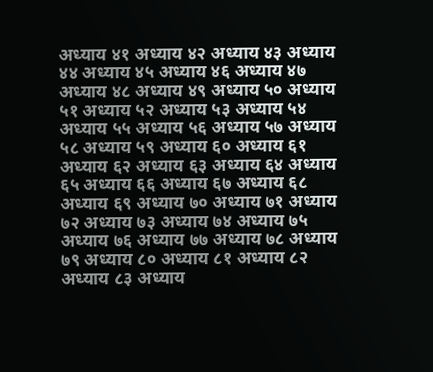अध्याय ४१ अध्याय ४२ अध्याय ४३ अध्याय ४४ अध्याय ४५ अध्याय ४६ अध्याय ४७ अध्याय ४८ अध्याय ४९ अध्याय ५० अध्याय ५१ अध्याय ५२ अध्याय ५३ अध्याय ५४ अध्याय ५५ अध्याय ५६ अध्याय ५७ अध्याय ५८ अध्याय ५९ अध्याय ६० अध्याय ६१ अध्याय ६२ अध्याय ६३ अध्याय ६४ अध्याय ६५ अध्याय ६६ अध्याय ६७ अध्याय ६८ अध्याय ६९ अध्याय ७० अध्याय ७१ अध्याय ७२ अध्याय ७३ अध्याय ७४ अध्याय ७५ अध्याय ७६ अध्याय ७७ अध्याय ७८ अध्याय ७९ अध्याय ८० अध्याय ८१ अध्याय ८२ अध्याय ८३ अध्याय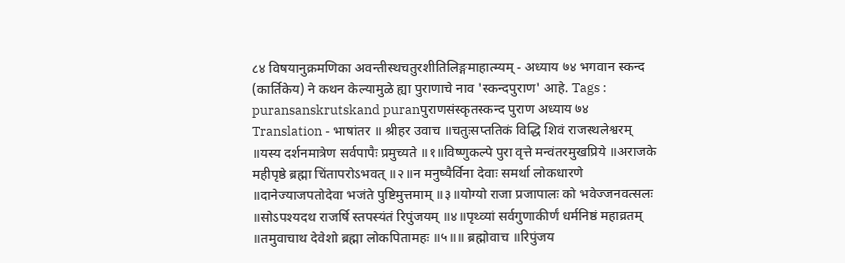८४ विषयानुक्रमणिका अवन्तीस्थचतुरशीतिलिङ्गमाहात्म्यम् - अध्याय ७४ भगवान स्कन्द (कार्तिकेय) ने कथन केल्यामुळे ह्या पुराणाचे नाव 'स्कन्दपुराण' आहे. Tags : puransanskrutskand puranपुराणसंस्कृतस्कन्द पुराण अध्याय ७४ Translation - भाषांतर ॥ श्रीहर उवाच ॥चतुःसप्ततिकं विद्धि शिवं राजस्थलेश्वरम् ॥यस्य दर्शनमात्रेण सर्वपापैः प्रमुच्यते ॥१॥विष्णुकल्पे पुरा वृत्ते मन्वंतरमुखप्रिये ॥अराजके महीपृष्ठे ब्रह्मा चिंतापरोऽभवत् ॥२॥न मनुष्यैर्विना देवाः समर्था लोकधारणे ॥दानेज्याजपतोदेवा भजंते पुष्टिमुत्तमाम् ॥३॥योग्यो राजा प्रजापालः को भवेज्जनवत्सलः ॥सोऽपश्यदथ राजर्षि स्तपस्यंतं रिपुंजयम् ॥४॥पृथ्व्यां सर्वगुणाकीर्णं धर्मनिष्ठं महाव्रतम् ॥तमुवाचाथ देवेशो ब्रह्मा लोकपितामहः ॥५॥॥ ब्रह्मोवाच ॥रिपुंजय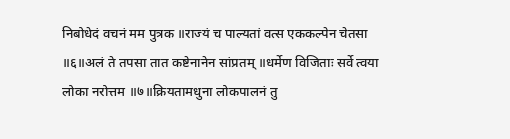निबोधेदं वचनं मम पुत्रक ॥राज्यं च पाल्यतां वत्स एककल्पेन चेतसा ॥६॥अलं ते तपसा तात कष्टेनानेन सांप्रतम् ॥धर्मेण विजिताः सर्वे त्वया लोका नरोत्तम ॥७॥क्रियतामधुना लोकपालनं तु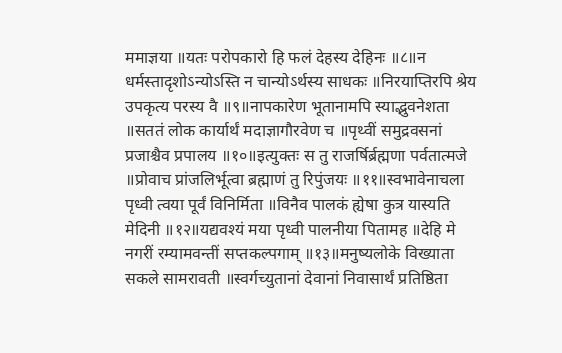ममाज्ञया ॥यतः परोपकारो हि फलं देहस्य देहिनः ॥८॥न धर्मस्तादृशोऽन्योऽस्ति न चान्योऽर्थस्य साधकः ॥निरयाप्तिरपि श्रेय उपकृत्य परस्य वै ॥९॥नापकारेण भूतानामपि स्याद्भुवनेशता ॥सततं लोक कार्यार्थं मदाज्ञागौरवेण च ॥पृथ्वीं समुद्रवसनां प्रजाश्चैव प्रपालय ॥१०॥इत्युक्तः स तु राजर्षिर्ब्रह्मणा पर्वतात्मजे ॥प्रोवाच प्रांजलिर्भूत्वा ब्रह्माणं तु रिपुंजयः ॥११॥स्वभावेनाचला पृध्वी त्वया पूर्वं विनिर्मिता ॥विनैव पालकं ह्येषा कुत्र यास्यति मेदिनी ॥१२॥यद्यवश्यं मया पृध्वी पालनीया पितामह ॥देहि मे नगरीं रम्यामवन्तीं सप्तकल्पगाम् ॥१३॥मनुष्यलोके विख्याता सकले सामरावती ॥स्वर्गच्युतानां देवानां निवासार्थं प्रतिष्ठिता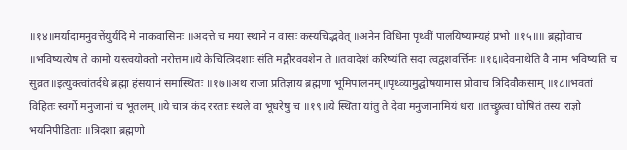॥१४॥मर्यादामनुवत्तेंयुर्यदि मे नाकवासिनः ॥अदत्ते च मया स्थाने न वासः कस्यचिद्भवेत् ॥अनेन विधिना पृथ्वीं पालयिष्याम्यहं प्रभो ॥१५॥॥ ब्रह्मोवाच ॥भविष्यत्येष ते कामो यस्त्वयोक्तो नरोत्तम॥ये केचित्त्रिदशाः संति मद्गौरववशेन ते ॥तवादेशं करिष्यंति सदा त्वद्वशवर्त्तिनः ॥१६॥देवनाथेति वै नाम भविष्यति च सुव्रत॥इत्युक्त्वांतर्दधे ब्रह्मा हंसयानं समास्थितः ॥१७॥अथ राजा प्रतिज्ञाय ब्रह्मणा भूमिपालनम्॥पृथ्व्यामुद्घोषयामास प्रोवाच त्रिदिवौकसाम् ॥१८॥भवतां विहितः स्वर्गो मनुजानां च भूतलम् ॥ये चात्र कंद ररताः स्थले वा भूधरेषु च ॥१९॥ये स्थिता यांतु ते देवा मनुजानामियं धरा ॥तच्छ्रुत्वा घोषितं तस्य राज्ञो भयनिपीडिताः ॥त्रिदशा ब्रह्मणो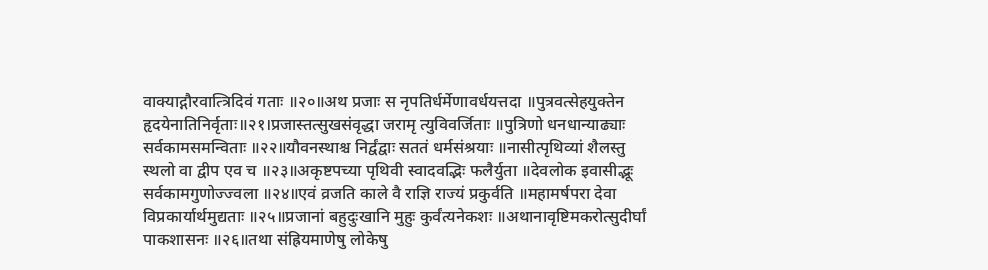वाक्याद्गौरवात्त्रिदिवं गताः ॥२०॥अथ प्रजाः स नृपतिर्धर्मेणावर्धयत्तदा ॥पुत्रवत्सेहयुक्तेन हृदयेनातिनिर्वृताः॥२१।प्रजास्तत्सुखसंवृद्धा जरामृ त्युविवर्जिताः ॥पुत्रिणो धनधान्याढ्याः सर्वकामसमन्विताः ॥२२॥यौवनस्थाश्च निर्द्वंद्वाः सततं धर्मसंश्रयाः ॥नासीत्पृथिव्यां शैलस्तु स्थलो वा द्वीप एव च ॥२३॥अकृष्टपच्या पृथिवी स्वादवद्भिः फलैर्युता ॥देवलोक इवासीद्भूः सर्वकामगुणोज्ज्वला ॥२४॥एवं व्रजति काले वै राज्ञि राज्यं प्रकुर्वति ॥महामर्षपरा देवा विप्रकार्यार्थमुद्यताः ॥२५॥प्रजानां बहुदुःखानि मुहुः कुर्वंत्यनेकशः ॥अथानावृष्टिमकरोत्सुदीर्घां पाकशासनः ॥२६॥तथा संह्रियमाणेषु लोकेषु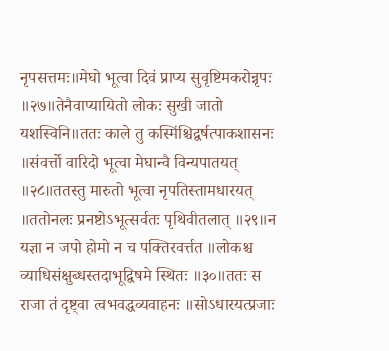नृपसत्तमः॥मेघो भूत्वा दिवं प्राप्य सुवृष्टिमकरोन्नृपः ॥२७॥तेनैवाप्यायितो लोकः सुखी जातो यशस्विनि॥ततः काले तु कस्मिंश्चिद्वर्षत्पाकशासनः ॥संवर्त्तो वारिदो भूत्वा मेघान्वै विन्यपातयत् ॥२८॥ततस्तु मारुतो भूत्वा नृपतिस्तामधारयत् ॥ततोनलः प्रनष्टोऽभूत्सर्वतः पृथिवीतलात् ॥२९॥न यज्ञा न जपो होमो न च पक्तिरवर्त्तत ॥लोकश्च व्याधिसंक्षुब्धस्तदाभूद्विषमे स्थितः ॥३०॥ततः स राजा तं दृष्ट्वा त्वभवद्धव्यवाहनः ॥सोऽधारयत्प्रजाः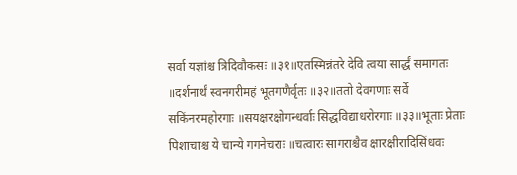सर्वा यज्ञांश्च त्रिदिवौकसः ॥३१॥एतस्मिन्नंतरे देवि त्वया सार्द्धं समागतः ॥दर्शनार्थं स्वनगरीमहं भूतगणैर्वृतः ॥३२॥ततो देवगणाः सर्वे सकिंनरमहोरगाः ॥सयक्षरक्षोगन्धर्वाः सिद्धविद्याधरोरगाः ॥३३॥भूताः प्रेताः पिशाचाश्च ये चान्ये गगनेचराः ॥चत्वारः सागराश्चैव क्षारक्षीरादिसिंधवः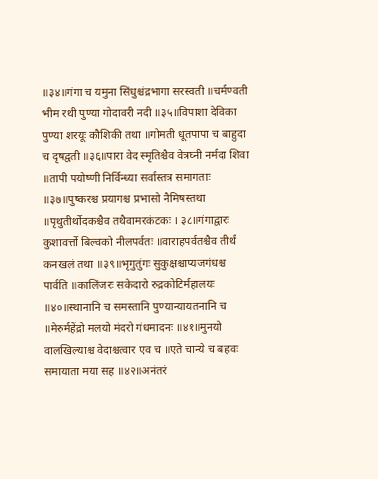॥३४॥गंगा च यमुना सिंधुश्चंद्रभागा सरस्वती ॥चर्मण्वती भीम रथी पुण्या गोदावरी नदी ॥३५॥विपाशा देविका पुण्या शरयूः कौशिकी तथा ॥गोमती धूतपापा च बाहुदा च दृषद्वती ॥३६॥पारा वेद स्मृतिश्चैव वेत्रघ्नी नर्मदा शिवा ॥तापी पयोष्णी निर्विन्ध्या सर्वास्तत्र समागताः ॥३७॥पुष्करश्च प्रयागश्च प्रभासो नैमिषस्तथा ॥पृथुतीर्थोदकश्चैव तथैवामरकंटकः । ३८॥गंगाद्वारः कुशावर्त्तो बिल्वको नीलपर्वतः ॥वाराहपर्वतश्चैव तीर्थं कनखलं तथा ॥३९॥भृगुतुंगः सुकुक्षश्चाप्यजगंधश्च पार्वति ॥कालिंजरः सकेदारो रुद्रकोटिर्महालयः ॥४०॥स्थानानि च समस्तानि पुण्यान्यायतनानि च ॥मेरुर्महेंद्रो मलयो मंदरो गंधमादनः ॥४१॥मुनयो वालखिल्याश्च वेदाश्चत्वार एव च ॥एते चान्ये च बहवः समायाता मया सह ॥४२॥अनंतरं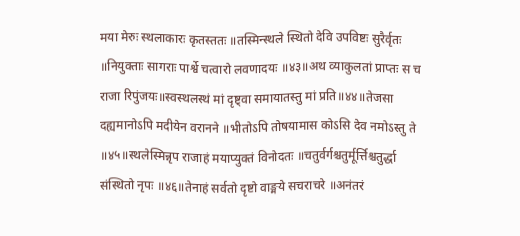मया मेरुः स्थलाकारः कृतस्ततः ॥तस्मिन्स्थले स्थितो देवि उपविष्टः सुरैर्वृतः ॥नियुक्ताः सागराः पार्श्वे चत्वारो लवणादयः ॥४३॥अथ व्याकुलतां प्राप्तः स च राजा रिपुंजयः॥स्वस्थलस्थं मां दृष्ट्वा समायातस्तु मां प्रति॥४४॥तेजसा दह्यमानोऽपि मदीयेन वरानने ॥भीतोऽपि तोषयामास कोऽसि देव नमोऽस्तु ते ॥४५॥स्थलेस्मिन्नृप राजाहं मयाप्युक्तं विनोदतः ॥चतुर्वर्गश्चतुर्मूर्त्तिश्चतुर्द्धा संस्थितो नृपः ॥४६॥तेनाहं सर्वतो दृष्टो वाङ्मये सचराचरे ॥अनंतरं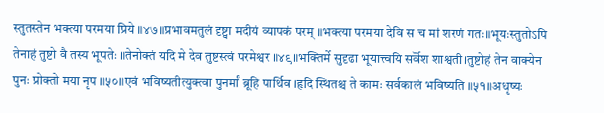स्तुतस्तेन भक्त्या परमया प्रिये ॥४७॥प्रभावमतुलं दृष्ट्वा मदीयं व्यापकं परम् ॥भक्त्या परमया देवि स च मां शरणं गतः॥भूयःस्तुतोऽपि तेनाहं तुष्टो वै तस्य भूपतेः ॥तेनोक्तं यदि मे देव तुष्टस्त्वं परमेश्वर ॥४९॥भक्तिर्मे सुदृढा भूयात्त्वयि सर्वॆश शाश्वती।तुष्टोहं तेन वाक्येन पुनः प्रोक्तो मया नृप ॥५०॥एवं भविष्यतीत्युक्त्वा पुनर्मां ब्रूहि पार्थिव ।हृदि स्थितश्च ते कामः सर्वकालं भविष्यति ॥५१॥अधृष्यः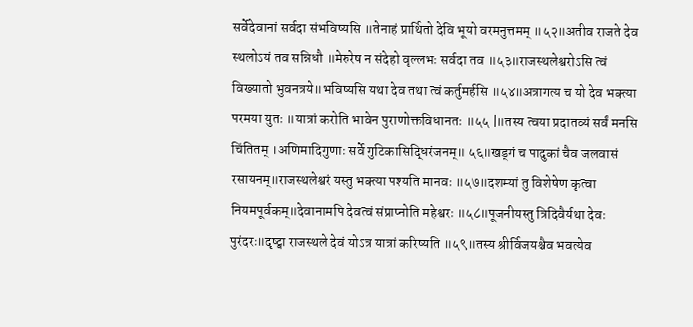सर्वेदेवानां सर्वदा संभविष्यसि ॥तेनाहं प्रार्थितो देवि भूयो वरमनुत्तमम् ॥५२॥अतीव राजते देव स्थलोऽयं तव सन्निधौ ॥मेरुरेष न संदेहो वृल्लभः सर्वदा तव ॥५३॥राजस्थलेश्वरोऽसि त्वं विख्यातो भुवनत्रये॥भविष्यसि यथा देव तथा त्वं कर्तुमर्हसि ॥५४॥अत्रागत्य च यो देव भक्त्या परमया युतः ॥यात्रां करोति भावेन पुराणोक्तविधानतः ॥५५ |॥तस्य त्वया प्रदातव्यं सर्वं मनसि चिंतितम् ।अणिमादिगुणाः सर्वे गुटिकासिद्धिरंजनम्॥ ५६॥खड्गं च पादुकां चैव जलवासं रसायनम्॥राजस्थलेश्वरं यस्तु भक्त्या पश्यति मानवः ॥५७॥दशम्यां तु विशेषेण कृत्वा नियमपूर्वकम्॥देवानामपि देवत्वं संप्राप्नोति महेश्वरः ॥५८॥पूजनीयस्तु त्रिदिवैर्यथा देवः पुरंदरः॥दृष्ट्वा राजस्थले देवं योऽत्र यात्रां करिष्यति ॥५९॥तस्य श्रीर्विजयश्चैव भवत्येव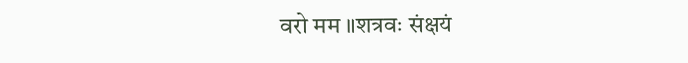वरो मम ॥शत्रवः संक्षयं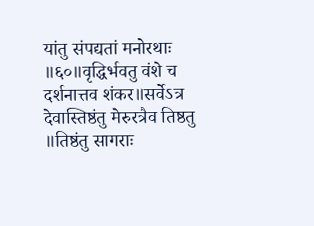यांतु संपद्यतां मनोरथाः ॥६०॥वृद्धिर्भवतु वंशे च दर्शनात्तव शंकर॥सर्वेऽत्र देवास्तिष्ठंतु मेरुरत्रैव तिष्ठतु ॥तिष्ठंतु सागराः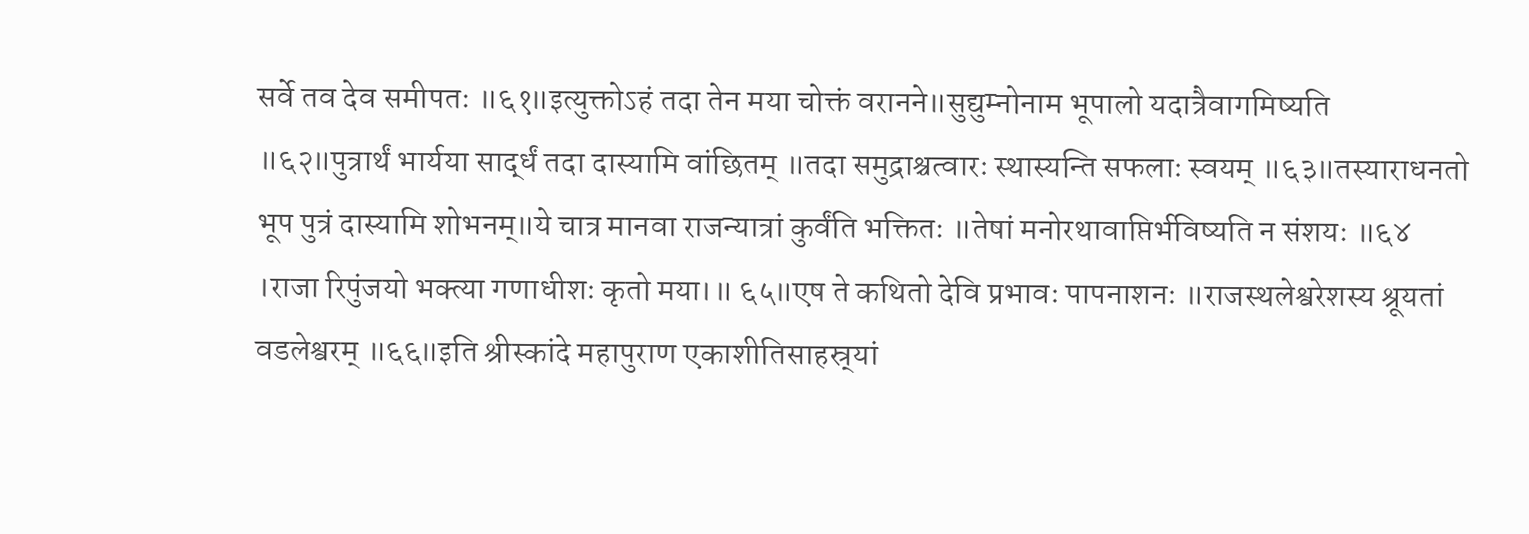सर्वे तव देव समीपतः ॥६१॥इत्युक्तोऽहं तदा तेन मया चोक्तं वरानने॥सुद्युम्नोनाम भूपालो यदात्रैवागमिष्यति ॥६२॥पुत्रार्थं भार्यया सार्द्धं तदा दास्यामि वांछितम् ॥तदा समुद्राश्चत्वारः स्थास्यन्ति सफलाः स्वयम् ॥६३॥तस्याराधनतो भूप पुत्रं दास्यामि शोभनम्॥ये चात्र मानवा राजन्यात्रां कुर्वंति भक्तितः ॥तेषां मनोरथावाप्तिर्भविष्यति न संशयः ॥६४ ।राजा रिपुंजयो भक्त्या गणाधीशः कृतो मया।॥ ६५॥एष ते कथितो देवि प्रभावः पापनाशनः ॥राजस्थलेश्वरेशस्य श्रूयतां वडलेश्वरम् ॥६६॥इति श्रीस्कांदे महापुराण एकाशीतिसाहस्र्यां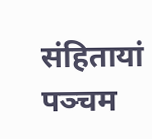संहितायां पञ्चम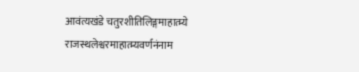आवंत्यखंडे चतुरशीतिलिङ्गमाहात्म्ये राजस्थलेश्वरमाहात्म्यवर्णनंनाम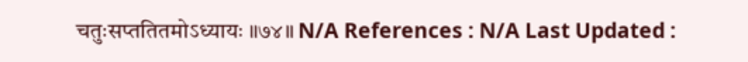चतुःसप्ततितमोऽध्यायः ॥७४॥ N/A References : N/A Last Updated :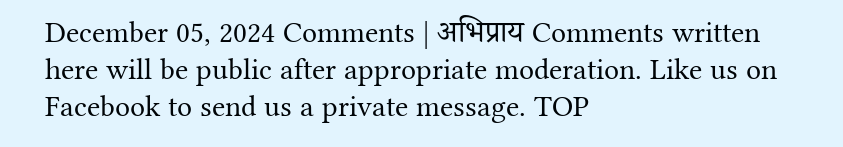December 05, 2024 Comments | अभिप्राय Comments written here will be public after appropriate moderation. Like us on Facebook to send us a private message. TOP